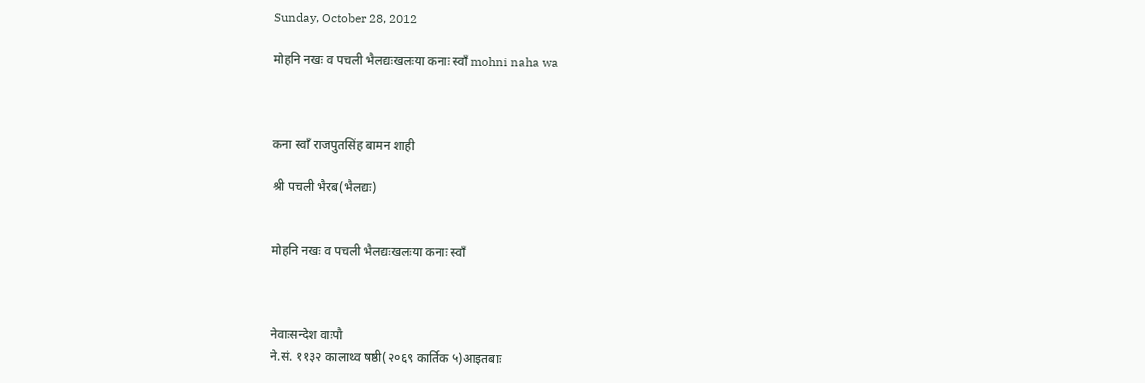Sunday, October 28, 2012

मोहनि नखः व पचली भैलद्यःखलःया कनाः स्वाँ mohni naha wa



कना स्वाँ राजपुतसिंह बामन शाही

श्री पचली भैरब(भैलद्यः)


मोहनि नखः व पचली भैलद्यःखलःया कनाः स्वाँ



नेवाःसन्देश वाःपौ
ने.सं. ११३२ कालाथ्व षष्ठी(२०६९ कार्तिक ५)आइतबाः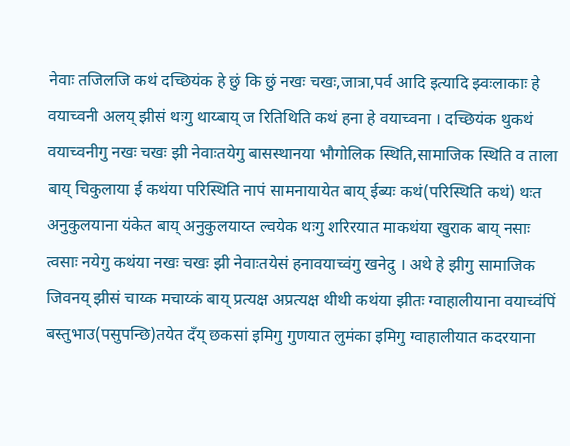नेवाः तजिलजि कथं दच्छियंक हे छुं कि छुं नखः चखः,जात्रा,पर्व आदि इत्यादि झ्वःलाकाः हे वयाच्वनी अलय् झीसं थःगु थाय्बाय् ज रितिथिति कथं हना हे वयाच्वना । दच्छियंक थुकथं वयाच्वनीगु नखः चखः झी नेवाःतयेगु बासस्थानया भौगोलिक स्थिति,सामाजिक स्थिति व ताला बाय् चिकुलाया ई कथंया परिस्थिति नापं सामनायायेत बाय् ईब्यः कथं(परिस्थिति कथं) थःत अनुकुलयाना यंकेत बाय् अनुकुलयाय्त ल्वयेक थःगु शरिरयात माकथंया खुराक बाय् नसाः त्वसाः नयेगु कथंया नखः चखः झी नेवाःतयेसं हनावयाच्वंगु खनेदु । अथे हे झीगु सामाजिक जिवनय् झीसं चाय्क मचाय्कं बाय् प्रत्यक्ष अप्रत्यक्ष थीथी कथंया झीतः ग्वाहालीयाना वयाच्वंपिं बस्तुभाउ(पसुपन्छि)तयेत दँय् छकसां इमिगु गुणयात लुमंका इमिगु ग्वाहालीयात कदरयाना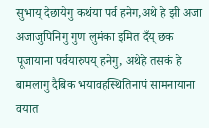सुभाय् देछायेगु कथंया पर्व हनेग,अथे हे झी अजा अजाजुपिनिगु गुण लुमंका इमित दँय् छक पूजायाना पर्वयारुपय् हनेगु, अथेहे तसकं हे बामलागु दैबिक भयावहस्थितिनापं सामनायाना वयात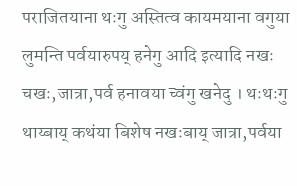पराजितयाना थःगु अस्तित्व कायमयाना वगुया लुमन्ति पर्वयारुपय् हनेगु आदि इत्यादि नखः चखः,जात्रा,पर्व हनावया च्वंगु खनेदु । थःथःगु थाय्बाय् कथंया बिशेष नखःबाय् जात्रा,पर्वया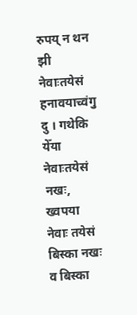रुपय् न थन झी नेवाःतयेसं हनावयाच्वंगु दु । गथेकि येँया नेवाःतयेसं नखः, ख्वपया नेवाः तयेसं बिस्का नखः व बिस्का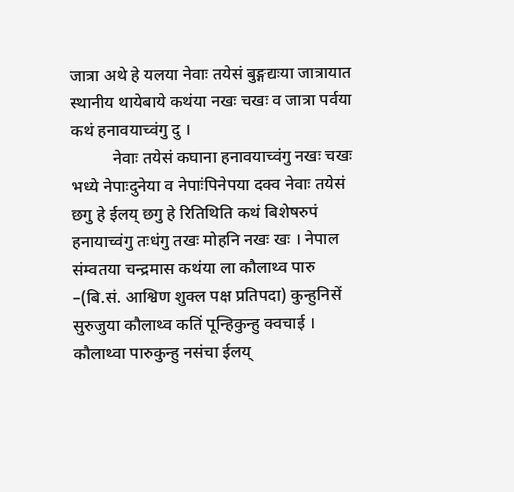जात्रा अथे हे यलया नेवाः तयेसं बुङ्गद्यःया जात्रायात स्थानीय थायेबाये कथंया नखः चखः व जात्रा पर्वया कथं हनावयाच्वंगु दु ।
          नेवाः तयेसं कघाना हनावयाच्वंगु नखः चखः भध्ये नेपाःदुनेया व नेपाःंपिनेपया दक्व नेवाः तयेसं छगु हे ईलय् छगु हे रितिथिति कथं बिशेषरुपं हनायाच्वंगु तःधंगु तखः मोहनि नखः खः । नेपाल संम्वतया चन्द्रमास कथंया ला कौलाथ्व पारु –(बि.सं. आश्विण शुक्ल पक्ष प्रतिपदा) कुन्हुनिसें सुरुजुया कौलाथ्व कतिं पून्हिकुन्हु क्वचाई । कौलाथ्वा पारुकुन्हु नसंचा ईलय्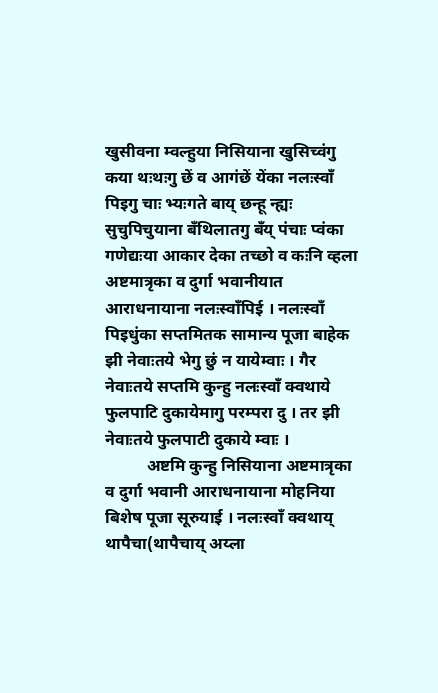खुसीवना म्वल्हुया निसियाना खुसिच्वंगु कया थःथःगु छें व आगंछें येंका नलःस्वाँ पिइगु चाः भ्यःगते बाय् छन्हू न्ह्यः सुचुपिचुयाना बँथिलातगु बँय् पंचाः प्वंका गणेद्यःया आकार देका तच्छो व कःनि व्हला अष्टमात्रृका व दुर्गा भवानीयात आराधनायाना नलःस्वाँपिई । नलःस्वाँ पिइधुंका सप्तमितक सामान्य पूजा बाहेक झी नेवाःतये भेगु छुं न यायेम्वाः । गैर नेवाःतये सप्तमि कुन्हु नलःस्वाँ क्वथाये फुलपाटि दुकायेमागु परम्परा दु । तर झी नेवाःतये फुलपाटी दुकाये म्वाः ।
          अष्टमि कुन्हु निसियाना अष्टमात्रृका व दुर्गा भवानी आराधनायाना मोहनिया बिशेष पूजा सूरुयाई । नलःस्वाँ क्वथाय् थापैचा(थापैचाय् अय्ला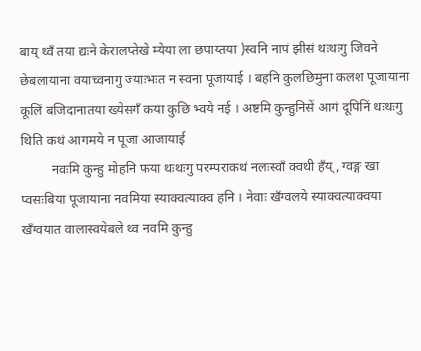बाय् थ्वँ तया द्यःने केरालप्तेखे म्येया ला छपाय्तया )स्वनि नापं झीसं थःथःगु जिवने छेबलायाना वयाच्वनागु ज्याःभःत न स्वना पूजायाई । बहनि कुलछिमुना कलश पूजायाना कूलिं बजिदानातया ख्येसगँ कया कुछि भ्वये नई । अष्टमि कुन्हुनिसें आगं दूपिनिं थःथःगु थिति कथं आगमये न पूजा आजायाई
         नवःमि कुन्हु मोहनि फया थःथःगु परम्पराकथं नलःस्वाँ क्वथी हँय्, ग्वङ्ग खा प्वसःबिया पूजायाना नवमिया स्याक्वत्याक्व हनि । नेवाः खँग्वलये स्याक्वत्याक्वया खँग्वयात वालास्वयेबले थ्व नवमि कुन्हु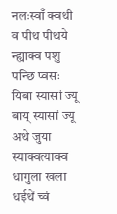नलःस्वाँ क्वथी व पीथ पीथये न्ह्याक्व पशु पन्छि प्वसः यिबा स्यासां ज्यू बाय् स्यासां ज्यू अथे जुया स्याक्वत्याक्व धागुला खला धईथें च्वं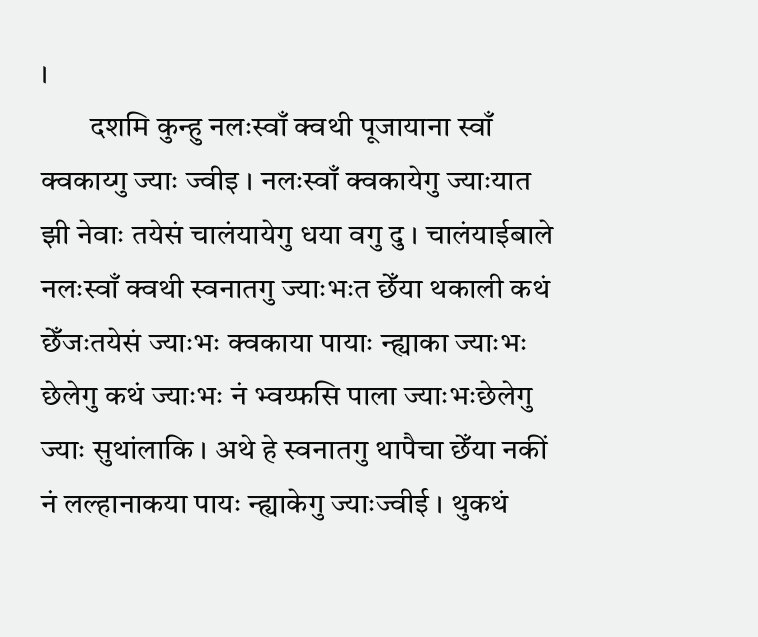।
        दशमि कुन्हु नलःस्वाँ क्वथी पूजायाना स्वाँ क्वकाय्गु ज्याः ज्वीइ । नलःस्वाँ क्वकायेगु ज्याःयात झी नेवाः तयेसं चालंयायेगु धया वगु दु । चालंयाईबाले नलःस्वाँ क्वथी स्वनातगु ज्याःभःत छेँया थकाली कथं छेँजःतयेसं ज्याःभः क्वकाया पायाः न्ह्याका ज्याःभः छेलेगु कथं ज्याःभः नं भ्वय्फसि पाला ज्याःभःछेलेगु ज्याः सुथांलाकि । अथे हे स्वनातगु थापैचा छेँया नकीं नं लल्हानाकया पायः न्ह्याकेगु ज्याःज्वीई । थुकथं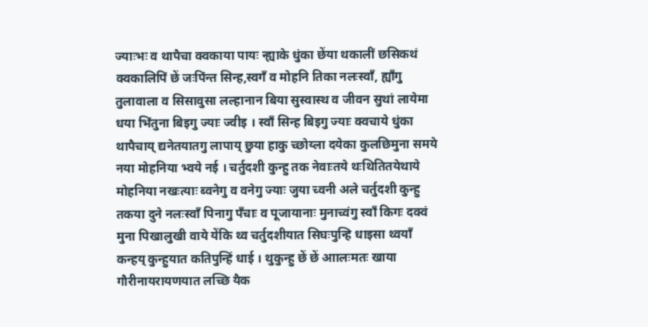ज्याःभः व थापैचा क्वकाया पायः न्ह्याके धुंका छेंया थकालीं छसिकथं क्वकालिपिं छें जःपिंन्त सिन्ह,स्वगँ व मोहनि तिका नलःस्वाँ, ह्याँगु तुलावाला व सिसावुसा लल्हानान बिया सुस्वास्थ व जीवन सुथां लायेमा धया भिंतुना बिइगु ज्याः ज्वीइ । स्वाँ सिन्ह बिइगु ज्याः क्वचाये धुंका थापैचाय् द्यनेतयातगु लापाय् छुया हाकु च्छोय्ला दयेका कुलछिमुना समये नया मोहनिया भ्वये नई । चर्तुदशी कुन्हु तक नेवाःतये थःथितितयेथाये मोहनिया नखःत्याः ब्वनेगु व वनेगु ज्याः जुया च्वनी अले चर्तुदशी कुन्हु तकया दुने नलःस्वाँ पिनागु पँचाः व पूजायानाः मुनाच्वंगु स्वाँ किगः दक्वं मुना पिखालुखी वाये येंकि थ्व चर्तुदशीयात सिघःपुन्हि धाइसा थ्वयाँ कन्हय् कुन्हुयात कतिपुन्हिं धाई । थुकुन्हु छें छें आालःमतः खाया गौरीनायरायणयात लच्छि यैक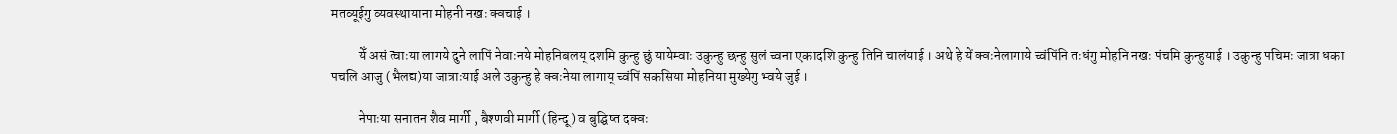मतव्यूईगु व्यवस्थायाना मोहनी नखः क्वचाई ।

          येँ असं त्वाःया लागये दुने लापिं नेवाःनये मोहनिबलय् दशमि कुन्हु छुं यायेम्वाः उकुन्हु छन्हु सुलं च्वना एकादशि कुन्हु तिनि चालंयाई । अथे हे यें क्वःनेलागाये च्वंपिंनि तःधंगु मोहनि नखः पंचमि कुन्हुयाई । उकुन्हु पचिमः जात्रा धका पचलि आजु (भैलद्य)या जात्राःयाई अले उकुन्हु हे क्वःनेया लागाय् च्वंपिं सकसिया मोहनिया मुख्येगु भ्वये जुई ।

          नेपाःया सनातन शैव मार्गी , बैश्णवी मार्गी (हिन्दू) व बुद्घिष्त दक्वः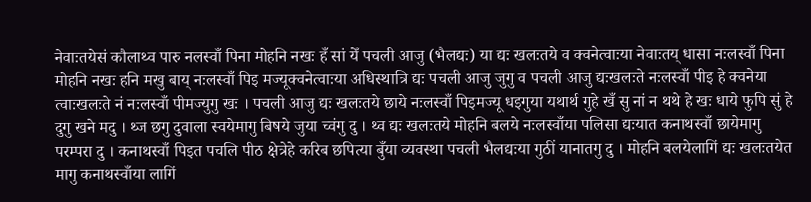नेवाःतयेसं कौलाथ्व पारु नलस्वाँ पिना मोहनि नखः हँ सां येँ पचली आजु (भैलद्यः) या द्यः खलःतये व क्वनेत्वाःया नेवाःतय् धासा नःलस्वाँ पिना मोहनि नखः हनि मखु बाय् नःलस्वाँ पिइ मज्यूक्वनेत्वाःया अधिस्थात्रि द्यः पचली आजु जुगु व पचली आजु द्यःखलःते नःलस्वाँ पीइ हे क्वनेया त्वाःखलःते नं नःलस्वाँ पीमज्युगु खः । पचली आजु द्यः खलःतये छाये नःलस्वाँ पिइमज्यू धइगुया यथार्थ गुहे खँ सु नां न थथे हे खः धाये फुपि सुं हे दुगु खने मदु । थ्ज छगु दुवाला स्वयेमागु बिषये जुया च्वंगु दु । थ्व द्यः खलःतये मोहनि बलये नःलस्वाँया पलिसा द्यःयात कनाथस्वाँ छायेमागु परम्परा दु । कनाथस्वाँ पिइत पचलि पीठ क्षेत्रेहे करिब छपित्या बुँया व्यवस्था पचली भैलद्यःया गुठीं यानातगु दु । मोहनि बलयेलागिं द्यः खलःतयेत मागु कनाथस्वाँया लागिं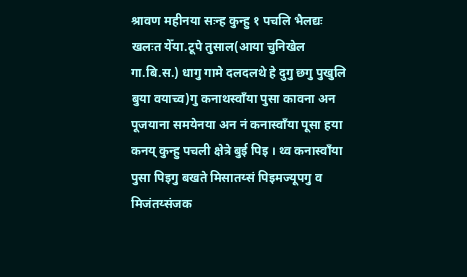श्रावण महीनया सःन्ह कुन्हु १ पचलि भैलद्यः खलःत येँया.टूपे तुसाल(आया चुनिखेल गा.बि.स.) धागु गामे दलदलथे हे दुगु छगु पुखुलि बुया वयाच्व)गु कनाथस्वाँया पुसा कावना अन पूजयाना समयेनया अन नं कनास्वाँया पूसा हया कनय् कुन्हु पचली क्षेत्रे बुई पिइ । थ्व कनास्वाँया पुसा पिइगु बखते मिसातय्सं पिइमज्यूपगु व मिजंतय्संजक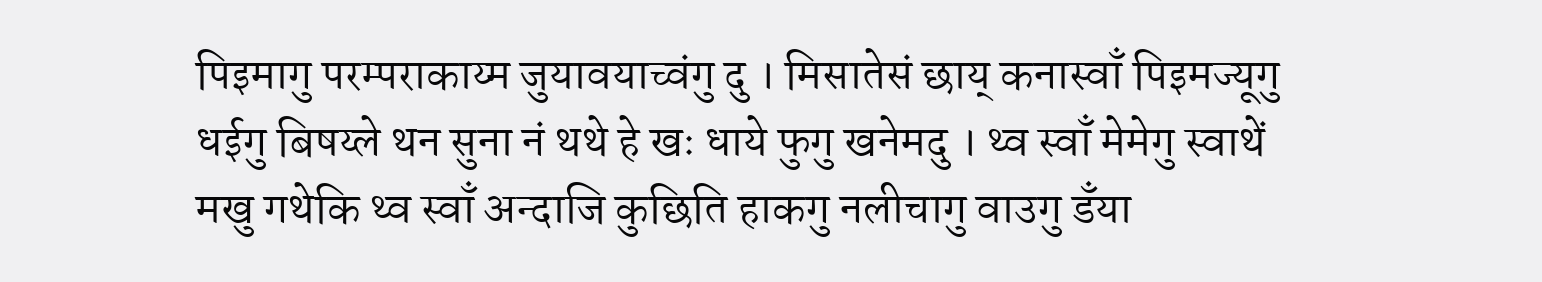पिइमागु परम्पराकाय्म जुयावयाच्वंगु दु । मिसातेसं छाय् कनास्वाँ पिइमज्यूगु धईगु बिषय्ले थन सुना नं थथे हे खः धाये फुगु खनेमदु । थ्व स्वाँ मेमेगु स्वाथें मखु गथेकि थ्व स्वाँ अन्दाजि कुछिति हाकगु नलीचागु वाउगु डँया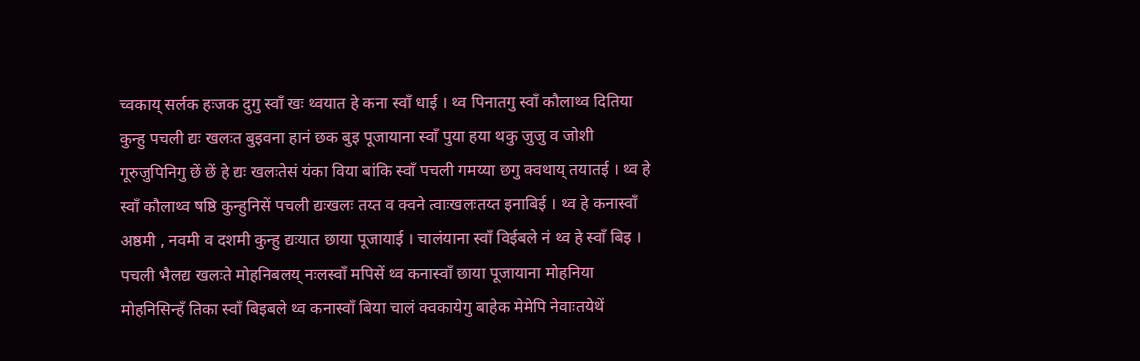च्वकाय् सर्लक हःजक दुगु स्वाँ खः थ्वयात हे कना स्वाँ धाई । थ्व पिनातगु स्वाँ कौलाथ्व दितिया कुन्हु पचली द्यः खलःत बुइवना हानं छक बुइ पूजायाना स्वाँ पुया हया थकु जुजु व जोशी गूरुजुपिनिगु छें छें हे द्यः खलःतेसं यंका विया बांकि स्वाँ पचली गमय्या छगु क्वथाय् तयातई । थ्व हे स्वाँ कौलाथ्व षष्ठि कुन्हुनिसें पचली द्यःखलः तय्त व क्वने त्वाःखलःतय्त इनाबिई । थ्व हे कनास्वाँ अष्ठमी , नवमी व दशमी कुन्हु द्यःयात छाया पूजायाई । चालंयाना स्वाँ विईबले नं थ्व हे स्वाँ बिइ । पचली भैलद्य खलःते मोहनिबलय् नःलस्वाँ मपिसें थ्व कनास्वाँ छाया पूजायाना मोहनिया मोहनिसिन्हँ तिका स्वाँ बिइबले थ्व कनास्वाँ बिया चालं क्वकायेगु बाहेक मेमेपि नेवाःतयेथें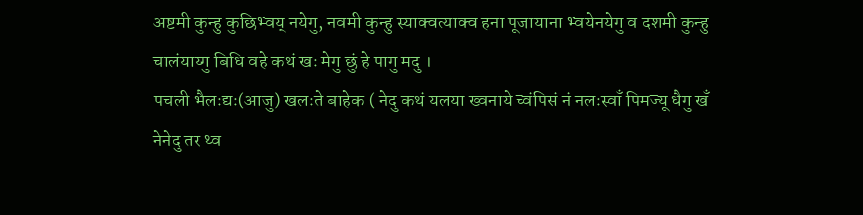अष्टमी कुन्हु कुछिभ्वय् नयेगु, नवमी कुन्हु स्याक्वत्याक्व हना पूजायाना भ्वयेनयेगु व दशमी कुन्हु चालंयाय्गु बिधि वहे कथं खः मेगु छुं हे पागु मदु ।
पचली भैलःद्यः(आजु) खलःते बाहेक ( नेदु कथं यलया ख्वनाये च्वंपिसं नं नलःस्वाँ पिमज्यू धैगु खँ नेनेदु तर थ्व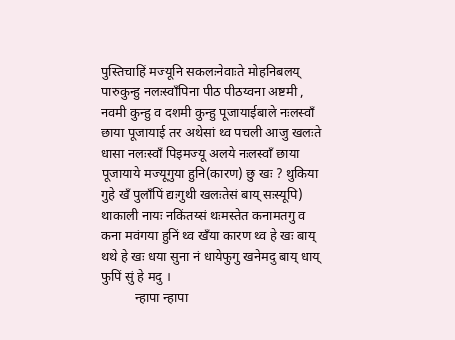पुस्तिचाहिं मज्यूनि सकलःनेवाःते मोहनिबलय् पारुकुन्हु नलःस्वाँपिना पीठ पीठय्वना अष्टमी , नवमी कुन्हु व दशमी कुन्हु पूजायाईबाले नःलस्वाँ छाया पूजायाई तर अथेसां थ्व पचली आजु खलःते धासा नलःस्वाँ पिइमज्यू अलये नःलस्वाँ छाया पूजायाये मज्यूगुया हुनि(कारण) छु खः ? थुकिया गुहे खँ पुलाँपिं द्यःगुथी खलःतेसं बाय् सःस्यूपि) थाकाली नायः नकिंतय्सं थःमस्तेत कनामतगु व कना मवंगया हुनिं थ्व खँया कारण थ्व हे खः बाय् थथे हे खः धया सुना नं धायेफुगु खनेमदु बाय् धाय् फुपिं सुं हे मदु ।
          न्हापा न्हापा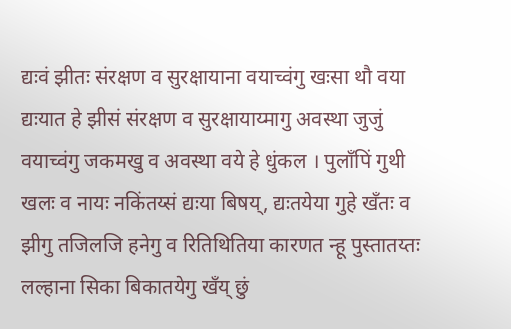द्यःवं झीतः संरक्षण व सुरक्षायाना वयाच्वंगु खःसा थौ वया द्यःयात हे झीसं संरक्षण व सुरक्षायाय्मागु अवस्था जुजुं वयाच्वंगु जकमखु व अवस्था वये हे धुंकल । पुलाँपिं गुथी खलः व नायः नकिंतय्सं द्यःया बिषय्, द्यःतयेया गुहे खँतः व झीगु तजिलजि हनेगु व रितिथितिया कारणत न्हू पुस्तातय्तः लल्हाना सिका बिकातयेगु खँय् छुं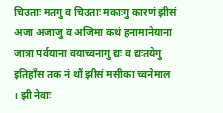चिउताः मतगु व चिउताः मकाःगु कारणं झीसं अजा अजाजु व अजिमा कथं हनामानेयाना जात्रा पर्वयाना वयाच्वनागु द्यः व द्यःतयेगु इतिहाँस तक नं थौं झीसं मसीका च्वनेमाल । झी नेवाः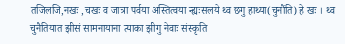तजिलजि,नखः ,चखः व जात्रा पर्वया अस्तित्वया न्ह्यःसलये थ्व छगु हाथ्या(चुनौंति) हे खः । थ्व चुनैतियात झीसं सामनायाना त्याका झीगु नेवाः संस्कृति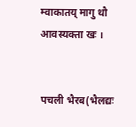म्वाकातय् मागु थौ आवस्यक्ता खः ।


पचली भैरब(भैलद्यः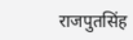राजपुतसिंह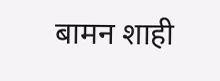बामन शाही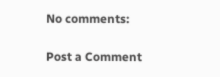No comments:

Post a Comment